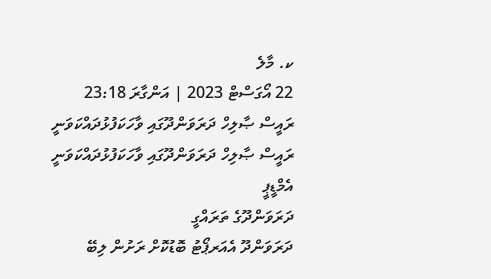ކ. މާލެ
22 އޯގަސްޓް 2023 | އަންގާރަ 23:18
ރައީސް ޞާލިހް ދަރަވަންދޫގައި ވާހަކަފުޅުދައްކަވަނީ
ރައީސް ޞާލިހް ދަރަވަންދޫގައި ވާހަކަފުޅުދައްކަވަނީ
އެމްޑީޕީ
ދަރަވަންދޫގެ ތަރައްގީ
ދަރަވަންދޫ އެއަރޕޯޓު ބޮޑުކޮށް ރަށުން ލިބޭ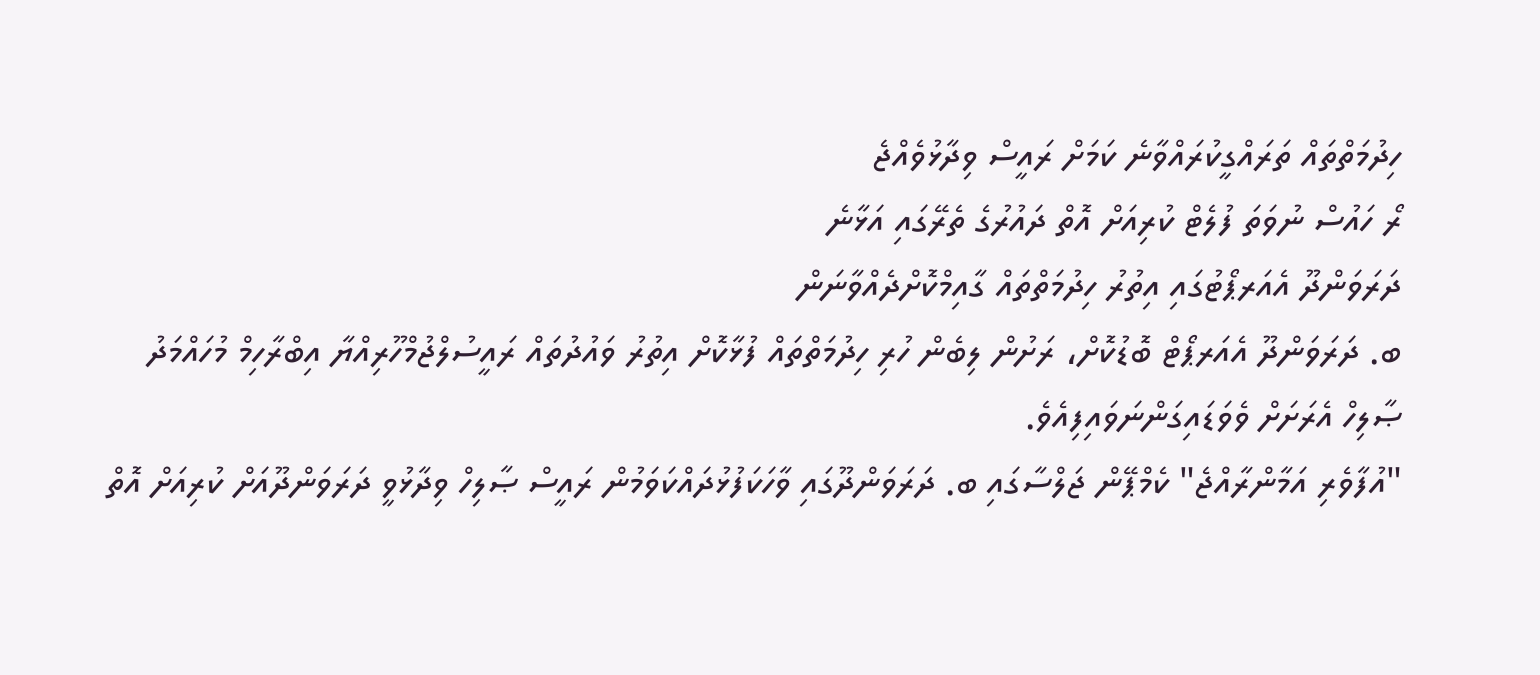ހިދުމަތްތައް ތަރައްގީކުރައްވާނެ ކަމަށް ރައީސް ވިދާޅުވެއްޖެ
ރޯ ހައުސް ނުވަތަ ފުލެޓް ކުރިއަށް އޮތް ދައުރުގެ ތެރޭގައި އަޅާނެ
ދަރަވަންދޫ އެއަރޕޯޓުގައި އިތުރު ހިދުމަތްތައް ގާއިމްކޮށްދެއްވާނަން
ބ. ދަރަވަންދޫ އެއަރޕޯޓް ބޮޑުކޮށް، ރަށުން ލިބެން ހުރި ހިދުމަތްތައް ފުޅާކޮށް އިތުރު ވައުދުތައް ރައީސުލްޖުމްހޫރިއްޔާ އިބްރާހިމް މުހައްމަދު ޞާލިހް އެރަށަށް ވެވަޑައިގަންނަވައިފިއެވެ.
"އުފާވެރި އަމާންރާއްޖެ" ކެމްޕޭން ޖަލްސާގައި ބ. ދަރަވަންދޫގައި ވާހަކަފުޅުދައްކަވަމުން ރައީސް ޞާލިހް ވިދާޅުވީ ދަރަވަންދޫއަށް ކުރިއަށް އޮތް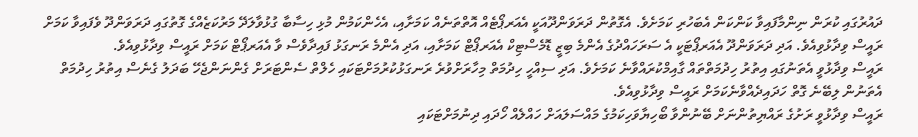ދައުރުގައި ކުރަން ނިންމާފައިވާ ކަންކަން އެބަހުރި ކަމަށެވެ. އެގޮތުން ދަރަވަންދޫއަކީ އެއަރޕޯޓެއް އޮތްތަނެއް ކަމަށާއި، އެހެންކަމުން މުޅި ހިސާބާ ގުޅުވާލަދޭ މަރުކަޒެއްގެ ގޮތުގައި ދަރަވަންދޫ ވެފައިވާ ކަމަށް ރައީސް ވިދާޅުވިއެވެ. އަދި ދަރަވަންދޫ އެއަރޕޯޓަކީ އެ ސަރަހައްދުގެ އެންމެ ބިޒީ ޑޮމެސްޓިކް އެއަރޕޯޓް ކަމަށާއި، އަދި އެންމެ ރަނގަޅު ފައިދާވެސް ވާ އެއަރޕޯޓް ކަމަށް ރައީސް ވިދާޅުވިއެވެ.
ރައީސް ވިދާޅުވީ އެތަނުގައި އިތުރު ހިދުމަތްތައް ގާއިމްކުރައްވާނެ ކަމަށެވެ. އަދި ސިއްހީ ހިދުމަތް މިހާރަށްވުރެ ރަނގަޅުކުރުމަށްޓަކައި ހެލްތް ސެންޓަރަށް ގެންނަންޖެހޭ ބަދަލު ގެނެސް އިތުރު ހިދުމަތް އެތަނުން ލިބޭނެ ގޮތް ހަދައިދެއްވާނެކަމަށް ރައީސް ވިދާޅުވިއެވެ.
ރައީސް ވިދާޅުވީ ރަށުގެ ރައްޔިތުންނަށް ބޭނުންވާ ބޯހިޔާވަހިކަމުގެ މައްސަލައަށް ހައްލެއް ހޯދައި ދިނުމަށްޓަކައި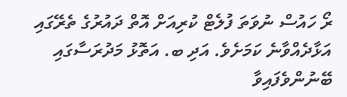ރޯ ހައުސް ނުވަތަ ފުލެޓް ކުރިއަށް އޮތް ދައުރުގެ ތެރޭގައި އަޅާދެއްވާނެ ކަމަށެވެ. އަދި ބ. އަތޮޅު މަދުރަސާގައި ބޭނުންވެފައިވާ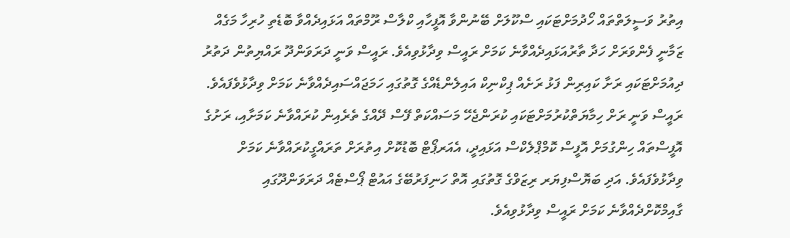އިތުރު ވަސީލަތްތައް ހޯދުމަށްޓަކައި ސްކޫލަށް ބޭނުންވާ އޮފީހާއި ކްލާސް ރޫމްތައް އަޅައިދެއްވާ ބޮޑެތި ހުރިހާ މަގެއް ޒަމާނީ ފެންވަރަށް ހަދާ ތާރުއަޅައިދެއްވާނެ ކަމަށް ރައީސް ވިދާޅުވިއެވެ. ރައީސް ވަނީ ދަރަވަންދޫ ރައްޔިތުން ދަތުރު ދިއުމަށްޓަކައި ރަށާ ކައިރިން ފަޅު ރަށެއް ޕިކްނިކް އައިލެންޑެއްގެ ގޮތުގައި ހަމަޖައްސައިދެއްވާނެ ކަމަށް ވިދާޅުވެފައެވެ.
ރައީސް ވަނީ ރަށް ހިމާޔަތްކުރުމަށްޓަކައި ކުރަންޖެހޭ މަސައްކަތް ފޭސް ދޭއްގެ ތެރެއިން ކުރައްވާނެ ކަމަށާއި، ރަށުގެ އޮފީސްތައް ހިންގުމަށް އޮފީސް ކޮމްޕްލެކްސް އަޅައިދީ، އެއަރޕޯޓް ބޮޑުކޮށް އިތުރަށް ތަރައްގީކުރައްވާނެ ކަމަށް ވިދާޅުވެފައެވެ. އަދި ބަޔޮސްފިޔަރ ރިޒަވްގެ ގޮތުގައި އޮތް ހަނިފަރުބޭގެ އައުޓް ޕޯސްޓެއް ދަރަވަންދޫގައި ގާއިމްކޮށްދެއްވާނެ ކަމަށް ރައީސް ވިދާޅުވިއެވެ.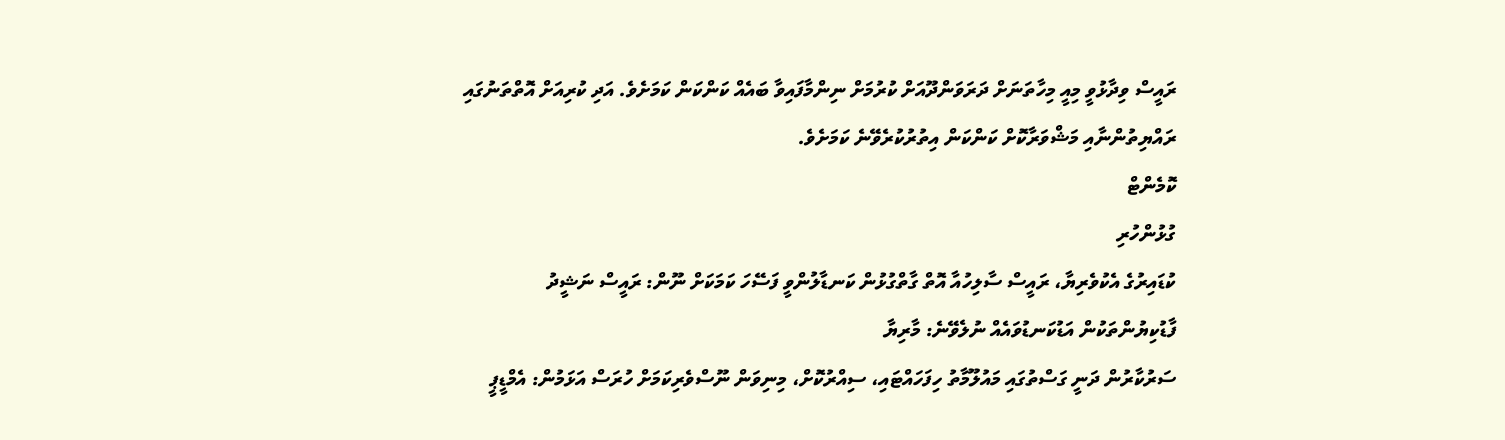ރައީސް ވިދާޅުވީ މިއީ މިހާތަނަށް ދަރަވަންދޫއަށް ކުރުމަށް ނިންމާފައިވާ ބައެއް ކަންކަން ކަމަށެވެ. އަދި ކުރިއަށް އޮތްތަނުގައި ރައްޔިތުންނާއި މަޝްވަރާކޮށް ކަންކަން އިތުރުކުރެވޭނެ ކަމަށެވެ.
ކޮމެންޓް
ގުޅުންހުރި
ކުޑައިރުގެ އެކުވެރިޔާ، ރައީސް ސާލިހުއާ އޮތް ގާތްގުޅުން ކަނޑާލުންވީ ފަސޭހަ ކަމަކަށް ނޫން: ރައީސް ނަޝީދު
ފާޑުކިޔުންތަކުން އަޑުކަނޑުވައެއް ނުލެވޭނެ: މާރިޔާ
ސަރުކާރުން ދަނީ ގަސްތުގައި މައުލޫމާތު ހިފަހައްޓައި، ސިއްރުކޮށް، މިނިވަން ނޫސްވެރިކަމަށް ހުރަސް އަޅަމުން: އެމްޑީޕީ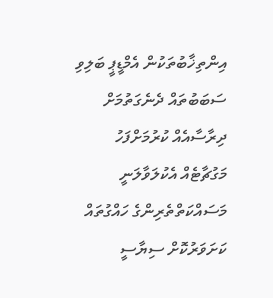އިންތިޚާބުތަކުން އެމްޑީޕީ ބަލިވި ސަބަބުތައް ދެނެގަތުމަށް ދިރާސާއެއް ކުރުމަށްފަހު މަގުޗާޓެއް އެކުލަވާލަނީ
މަސައްކަތްތެރިންގެ ހައްގުތައް ކަށަވަރުކޮށް ސިޔާސީ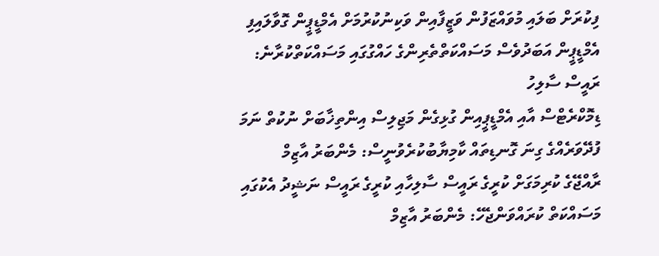ފިކުރަށް ބަލައި މުވައްޒަފުން ވަޒީފާއިން ވަކިނުކުރުމަށް އެމްޑީޕީން ގޮވާލައިފި
އެމްޑީޕީން އަބަދުވެސް މަސައްކަތްތެރިންގެ ހައްގުގައި މަސައްކަތްކުރާނެ: ރައީސް ސާލިހު
ޑިމޮކްރެޓްސް އާއި އެމްޑީޕީއިން ގުޅިގެން މަޖިލިސް އިންތިޚާބަށް ނުކުތް ނަމަ ފުދޭވަރެއްގެ ގިނަ ގޮނޑިތައް ކާމިޔާބުކުރެވުނީސް: މެންބަރު އާޒިމް
ރާއްޖޭގެ ކުރިމަގަށް ކުރީގެ ރައީސް ސާލިހާއި ކުރީގެ ރައީސް ނަޝީދު އެކުގައި މަސައްކަތް ކުރައްވަންޖެހޭ: މެންބަރު އާޒިމް